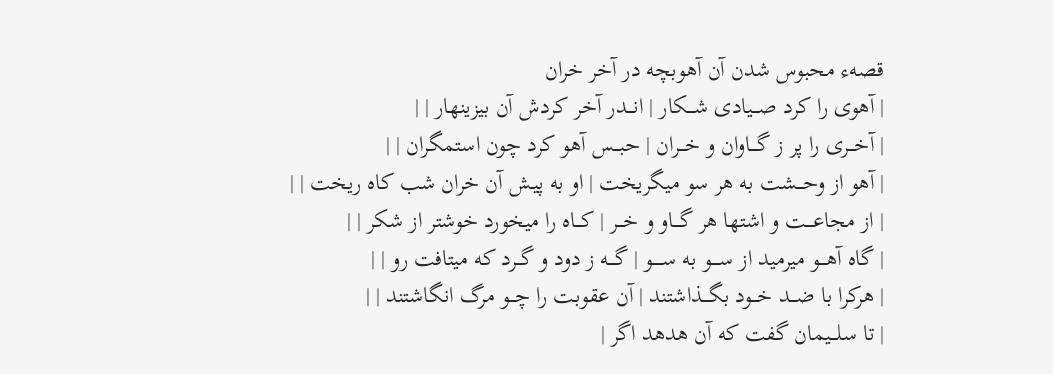قصهء محبوس شدن آن آهوبچه در آخر خران
| آهوی را کرد صـــیادی شـــکار | انـــدر آخر کردش آن بیزینهار | |
| آخـــری را پر ز گـــاوان و خـــران | حبـــس آهو کرد چون استمگران | |
| آهو از وحـــشت به هر سو میگریخت | او به پیـش آن خران شب کاه ریخت | |
| از مجاعـــت و اشتها هر گـــاو و خـــر | کـــاه را میخورد خوشتر از شکر | |
| گاه آهـــو میرمید از ســــو به ســـــو | گـــه ز دود و گــرد که میتافت رو | |
| هرکرا با ضـــد خـــود بگـــذاشتند | آن عقوبت را چـــو مرگ انگاشتند | |
| تا سلـــیمان گفت که آن هدهد اگر |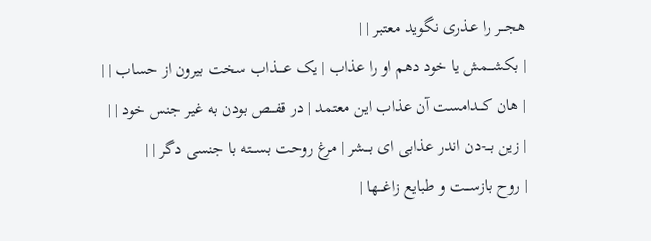هجـــر را عـذری نگوید معتبر | |
| بکشـــمش یا خود دهم او را عذاب | یک عــــذاب سخت بیرون از حساب | |
| هان کـــدامست آن عذاب این معتمد | در قفـــص بودن به غیر جنس خود | |
| زین بـــ-دن اندر عذابی ای بـــشر | مرغ روحت بســـته با جنسی دگر | |
| روح بازســـت و طبایع زاغـــها |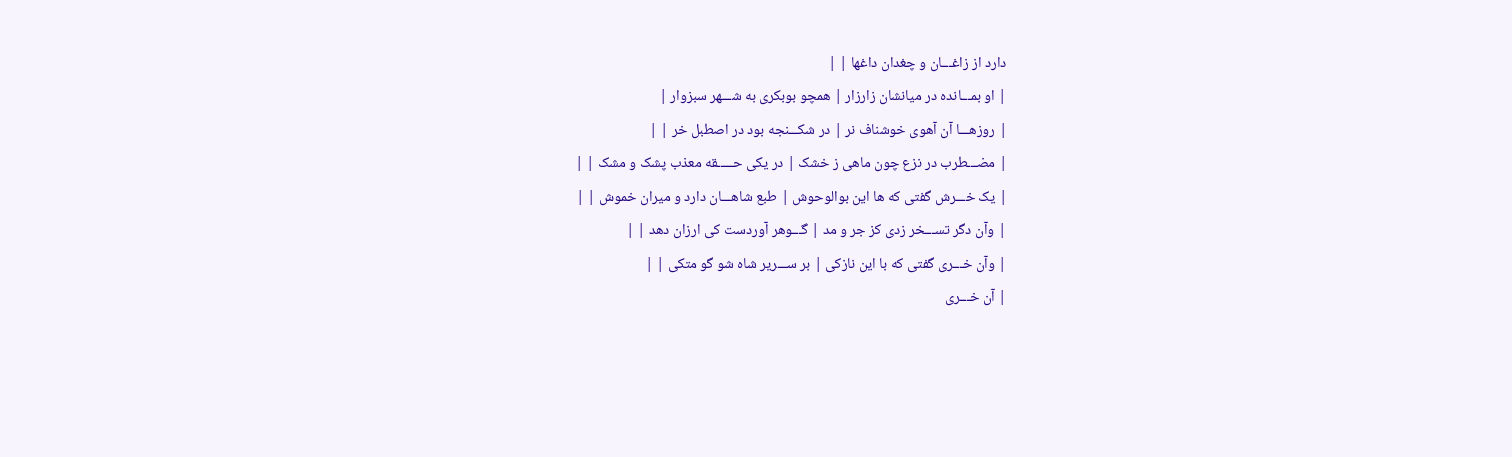دارد از زاغـــان و چغدان داغها | |
| او بمـــانده در میانشان زارزار | همچو بوبکری به شـــهر سبزوار |
| روزهـــا آن آهوی خوشناف نر | در شکـــنجه بود در اصطبل خر | |
| مضـــطرب در نزع چون ماهی ز خشک | در یکی حـــــقه معذب پشک و مشک | |
| یک خـــرش گفتی که ها این بوالوحوش | طبع شاهـــان دارد و میران خموش | |
| وآن دگر تســـخر زدی کز جر و مد | گـــوهر آوردست کی ارزان دهد | |
| وآن خـــری گفتی که با این نازکی | بر ســـریر شاه شو گو متکی | |
| آن خـــری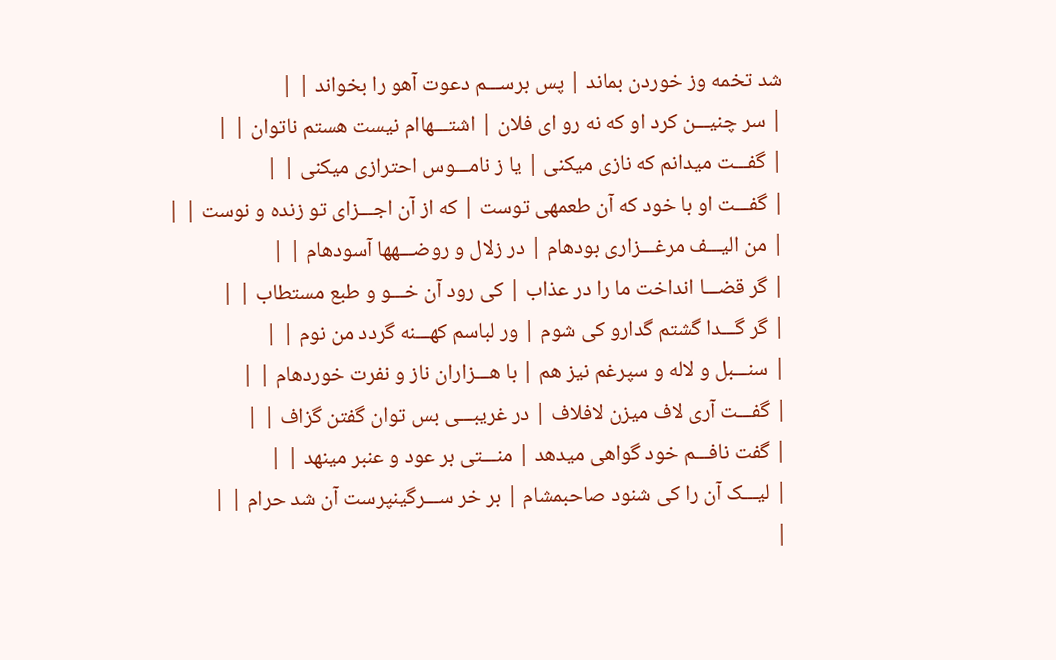شد تخمه وز خوردن بماند | پس برســـم دعوت آهو را بخواند | |
| سر چنیـــن کرد او که نه رو ای فلان | اشتـــهاام نیست هستم ناتوان | |
| گفـــت میدانم که نازی میکنی | یا ز نامـــوس احترازی میکنی | |
| گفـــت او با خود که آن طعمهی توست | که از آن اجـــزای تو زنده و نوست | |
| من الیـــف مرغـــزاری بودهام | در زلال و روضـــهها آسودهام | |
| گر قضـــا انداخت ما را در عذاب | کی رود آن خـــو و طبع مستطاب | |
| گر گـــدا گشتم گدارو کی شوم | ور لباسم کهـــنه گردد من نوم | |
| سنـــبل و لاله و سپرغم نیز هم | با هـــزاران ناز و نفرت خوردهام | |
| گفـــت آری لاف میزن لافلاف | در غریبـــی بس توان گفتن گزاف | |
| گفت نافـــم خود گواهی میدهد | منـــتی بر عود و عنبر مینهد | |
| لیـــک آن را کی شنود صاحبمشام | بر خر ســـرگینپرست آن شد حرام | |
|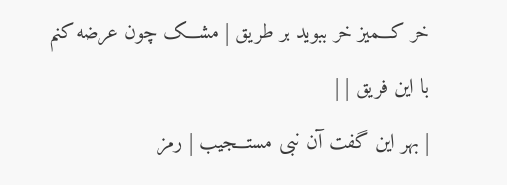خر کـــمیز خر ببوید بر طریق | مشـــک چون عرضه کنم با این فریق | |
| بهر این گفت آن نبی مستـــجیب | رمز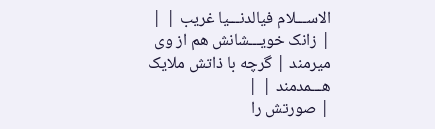الاســـلام فیالدنـــیا غریب | |
| زانک خویـــشانش هم از وی میرمند | گرچه با ذاتش ملایک هـــمدمند | |
| صورتش را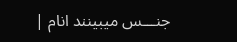جنـــس میبینند انام |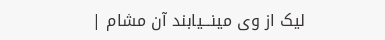لیک از وی مینـــیابند آن مشام |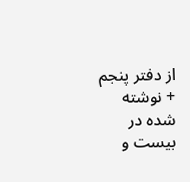از دفتر پنجم
+ نوشته شده در بیست و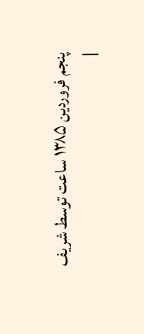پنجم فروردین ۱۳۸۵ ساعت توسط شریف
|